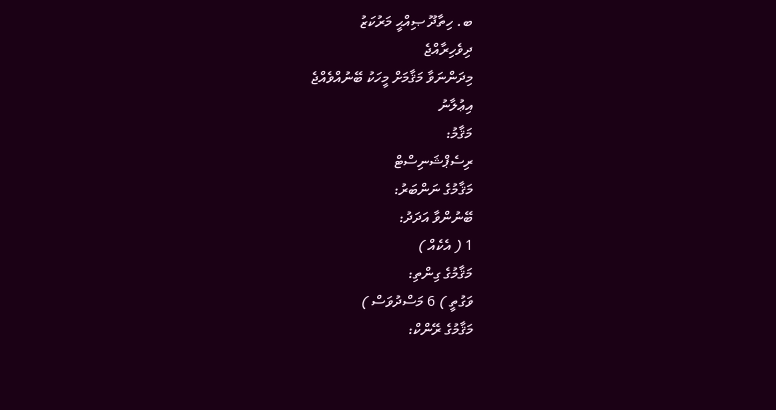ބ. ހިތާދޫ ޞިއްޙީ މަރުކަޒު
ދިވެހިރާއްޖެ
މިދަންނަވާ މަޤާމަށް މީހަކު ބޭނުއްވެއްޖެ
އިޢުލާނު
މަޤާމު:
ރިސެޕްޝަނިސްޓް
މަޤާމުގެ ނަންބަރު:
ބޭނުންވާ އަދަދު:
1 ( އެކެއް )
މަޤާމުގެ ގިންތި:
ވަގުތީ ) 6 މަސްދުވަސް )
މަޤާމުގެ ރޭންކް: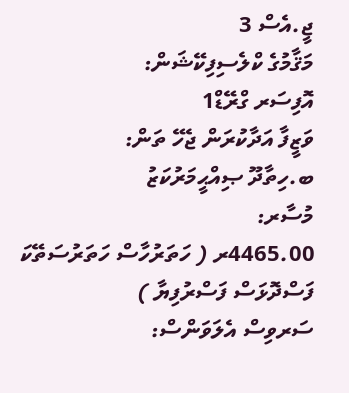ޖީ.އެސް 3
މަޤާމުގެ ކްލެސިފިކޭޝަން:
އޮފިސަރ ގްރޭޑް1
ވަޒީފާ އަދާކުރަން ޖެހޭ ތަން:
ބ.ހިތާދޫ ޞިއްޙީމަރުކަޒު
މުސާރ:
4465.00ރ ( ހަތަރުހާސް ހަތަރުސަތޭކަ ފަސްދޮޅަސް ފަސްރުފިޔާ )
ސަރވިސް އެލަވަންސް: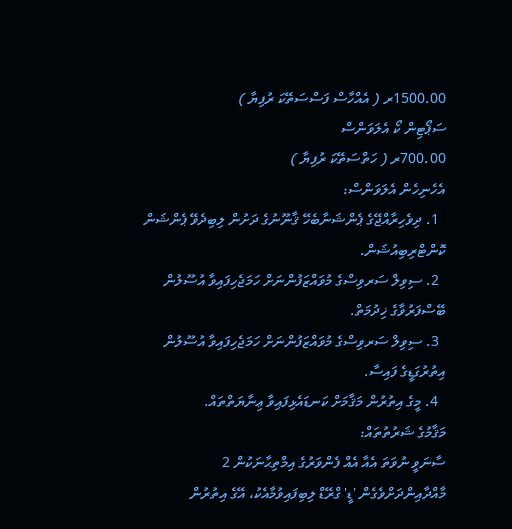1500.00ރ ( އެއްހާސް ފަސްސަތޭކަ ރުފިޔާ )
ސަޕޯޓިން ކޯ އެލަވަންސް
700.00ރ ( ހަތްސަތޭކަ ރުފިޔާ )
އެހެނިހެން އެލަވަންސް:
  1. ދިވެހިރާއްޖޭގެ ޕެންޝަނާބެހޭ ޤާނޫނުގެ ދަށުން ލިބިދެވޭ ޕެންޝަން ކޮންޓްރިބިއުޝަން.
  2. ސިވިލް ސަރވިސްގެ މުވައްޒަފުންނަށް ހަމަޖެހިފައިވާ އުސޫލުން ބޭސްފަރުވާގެ ޚިދުމަތް.
  3. ސިވިލް ސަރވިސްގެ މުވައްޒަފުންނަށް ހަމަޖެހިފައިވާ އުސޫލުން އިތުރުގަޑީގެ ފައިސާ.
  4. މީގެ އިތުރުން މަޤާމަށް ކަނޑައެޅިފައިވާ ޢިނާޔަތްތައް.
މަޤާމުގެ ޝަރުތުތައް:
ސާނަވީ ނުވަތަ އެއާ އެއް ފެންވަރުގެ އިމްތިޙާނަކުން 2 މާއްދާއިންދަށްވެގެން 'ޑީ' ގްރޭޑް ލިބިފައިވުމާއެކު، އޭގެ އިތުރުން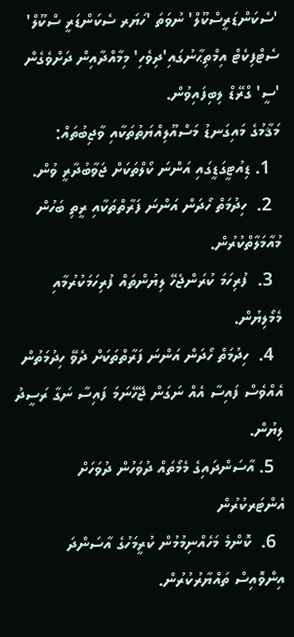'ސެކަންޑަރީސްކޫލް' ނުވަތަ 'ހަޔަރ ސެކަންޑަރީ ސްކޫލް' ސެޓްފިކެޓް އިމްތިޙާނުގައި'ދިވެހި' މިމާއްދާއިން ދަށްވެގެން 'ސީ' ގްރޭޑް ލިބިފައިވުން.
މަޤާމުގެ މައިގަނޑު މަސްއޫލިއްޔަތުތަކާއި ވާޖިބުތައް:
  1. ޑިއުޓީގަޑީގައި އަންނަ ކޯލްތަކަށް ޖަވާބުދާރީ ވުން.
  2.  ހިދުމަތް ހޯދަން އަންނަ ފަރާތްތަކާއި ރީތި ބަހުން މުއާމަލާތްކުރުން.
  3.  ފުރިހަމަ ކުރަންޖެހޭ ލިޔުންތައް ފުރިހަމަކުރުމާއި މެމޯލިޔުން.
  4.  ހިދުމަތް ހޯދަން އަންނަ ފަރާތްތަކަށް ދެވޭ ހިދުމަތުން އެއްވެސް ފައިސާ އެއް ނަގަން ޖޭހޭނަމަ ފައިސާ ނަގާ ރަސީދު ލިޔުން.
  5. އާސަންދައިގެ މެމޯތައް ދުވަހުން ދުވަހަށް އެންޓަރކުރުން
  6.  ކޮންމެ މަހެއްނިމުމުން ކުރީމަހުގެ އާސަންދަ އިންވޮއިސް ތައްޔާރުކުރުން.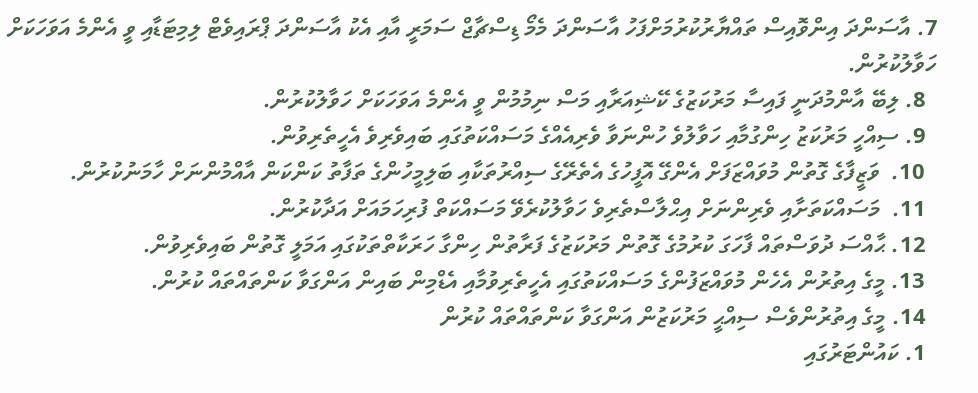7. އާސަންދަ އިންވޮއިސް ތައްޔާރުކުރުމަށްފަހު އާސަންދަ މެމޯ ޑިސްޗާޖް ސަމަރީ އާއި އެކު އާސަންދަ ޕްރައިވެޓް ލިމިޓަޑާއި ވީ އެންމެ އަވަހަކަށް ހަވާލުކުރުން.
  8. ލިބޭ އާންމުދަނީ ފައިސާ މަރުކަޒުގެ ކޭޝިއަރާއި މަސް ނިމުމުން ވީ އެންމެ އަވަހަކަށް ހަވާލުކުރުން.
  9. ސިއްހީ މަރުކަޒު ހިންގުމާއި ހަވާލުވެ ހުންނަވާ ވެރިއެއްގެ މަސައްކަތުގައި ބައިވެރިވެ އެހީތެރިވުން.
  10.  ވަޒީފާގެ ގޮތުން މުވައްޒަފަށް އެންގޭ އޮފީހުގެ އެތެރޭގެ ސިއްރުތަކާއި ބަލިމީހުންގެ ތަފާތު ކަންކަން އާއްމުންނަށް ހާމަނުކުރުން.
  11.  މަސައްކަތަށާއި ވެރިންނަށް އިޙްލާސްތެރިވެ ހަވާލުކުރެވޭ މަސައްކަތް ފުރިހަމައަށް އަދާކުރުން.
  12. ޙާއްސަ ދުވަސްތައް ފާހަގަ ކުރުމުގެ ގޮތުން މަރުކަޒުގެ ފަރާތުން ހިންގާ ހަރަކާތްތަކުގައި އަމަލީ ގޮތުން ބައިވެރިވުން.
  13. މީގެ އިތުރުން އެހެން މުވައްޒަފުންގެ މަސައްކަތުގައި އެހީތެރިވުމާއި އެޑްމިން ބައިން އަންގަވާ ކަންތައްތައް ކުރުން.
  14. މީގެ އިތުރުންވެސް ސިއްޙީ މަރުކަޒުން އަންގަވާ ކަންތައްތައް ކުރުން
  1. ކައުންޓަރުގައި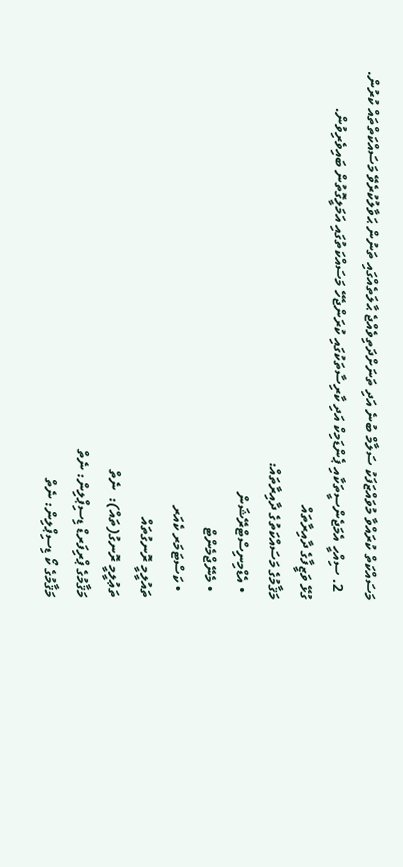މަސައްކަތް ކުރައްވާ މުވައްޒަފަކު ސަލާމް ބުނެ އަދި ތަނަށްދަތިވެއްޖެ ޙާލަތެއްގައި ތަނުން ޙަވާލުކުރެވޭ މަސައްކަތްތައް ކުރުން.
  2. ސިއްހީ އެމަޖެންސީތަކާއި ޕެންޑަމިކް އަދި ކާރިސާތަކުގައި ކުރަންޖެހޭ މަސައްކަތުގައި އަމަލީގޮތުން ބައިވެރިވުން.
ގުޅޭ ވަޒީފާގެ ދާއިރާތައް
މަޤާމުގެ މަސައްކަތުގެ ދާއިރާތައް:
  • އެޑްމިނިސްޓްރޭޝަން
  • މެނޭޖްމެންޓް
  • ކަސްޓަމަރ ކެއަރ
ތައުލީމީ ރޮނގުތައް
ތަޢުލީމީ ރޮނގު(ތައް):  ނެތް
މަޤާމުގެ ޕްރިފަރޑް ޑިސިޕްލިން: ނެތް
މަޤާމުގެ ކޯ ޑިސިޕްލިން: ނެތް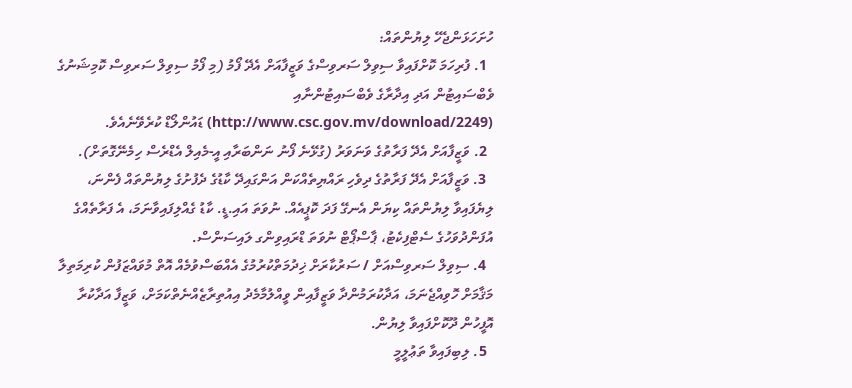ހުށަހަޅަންޖެހޭ ލިޔުންތައް:
  1. ފުރިހަމަ ކޮށްފައިވާ ސިވިލް ސަރވިސްގެ ވަޒީފާއަށް އެދޭ ފޯމު (މި ފޯމު ސިވިލް ސަރވިސް ކޮމިޝަނުގެ ވެބްސައިޓުން އަދި އިދާރާގެ ވެބްސައިޓުންނާއި (http://www.csc.gov.mv/download/2249) ޑައުންލޯޑް ކުރެވޭނެއެވެ.
  2. ވަޒީފާއަށް އެދޭ ފަރާތުގެ ވަނަވަރު (ގުޅޭނެ ފޯނު ނަންބަރާއި އީ-މެއިލް އެޑްރެސް ހިމެނޭގޮތަށް).
  3. ވަޒީފާއަށް އެދޭ ފަރާތުގެ ދިވެހި ރައްޔިތެއްކަން އަންގައިދޭ ކާޑުގެ ދެފުށުގެ ލިޔުންތައް ފެންނަ، ލިޔެފައިވާ ލިޔުންތައް ކިޔަން އެނގޭ ފަދަ ކޮޕީއެއް. ނުވަތަ އައި.ޑީ. ކާޑު ގެއްލިފައިވާނަމަ، އެ ފަރާތެއްގެ އުފަންދުވަހުގެ ސެޓްފިކެޓު، ޕާސްޕޯޓް ނުވަތަ ޑްރައިވިންގ ލައިސަންސް.
  4. ސިވިލް ސަރވިސްއަށް / ސަރުކާރަށް ޚިދުމަތްކުރުމުގެ އެއްބަސްވުމެއް އޮތް މުވައްޒަފުން ކުރިމަތިލާ މަޤާމަށް ހޮވިއްޖެނަމަ، އަދާކުރަމުންދާ ވަޒީފާއިން ވީއްލުމާމެދު އިއުތިރާޒެއްނެތްކަމަށް، ވަޒީފާ އަދާކުރާ އޮފީހުން ދޫކޮށްފައިވާ ލިޔުން.
  5. ލިބިފައިވާ ތަޢުލީމީ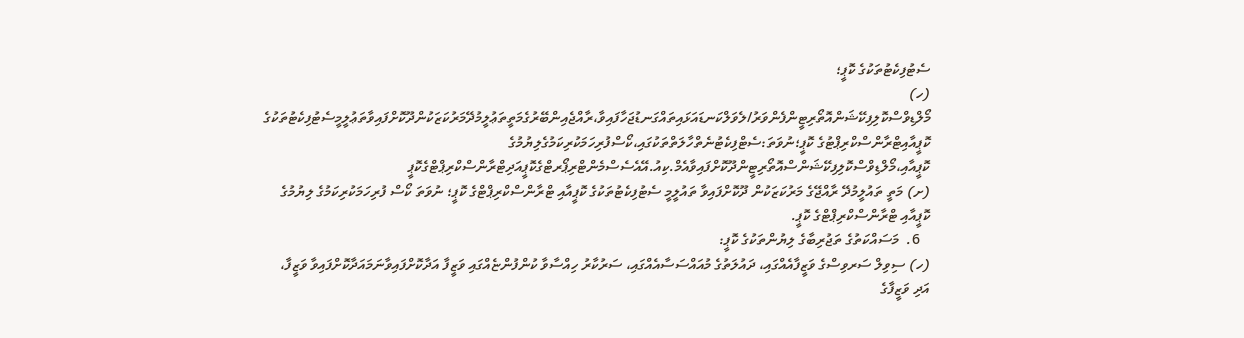ސެޓުފިކެޓުތަކުގެ ކޮޕީ؛
(ހ) މޯލްޑިވްސްކޮލިފިކޭޝަންއޮތޯރިޓީންފެންވަރު/ލެވަލްކަނޑައަޅައިތައްގަނޑުޖަހާފައިވާ،ރާއްޖެއިންބޭރުގެމަތީތަޢުލީމުދޭމަރުކަޒަކުންދޫކޮށްފައިވާތަޢުލީމީސެޓުފިކެޓުތަކުގެ ކޮޕީއާއިޓްރާންސްކްރިޕްޓުގެ ކޮޕީ؛ނުވަތަ:ސެޓްފިކެޓުނެތްހާލަތްތަކުގައި،ކޯސްފުރިހަމަކުރިކަމުގެލިޔުމުގެ ކޮޕީއާއި،މޯލްޑިވްސްކޮލިފިކޭޝަންސްއޮތޯރިޓީންދޫކޮށްފައިވާއެމް.ކިއު.އޭއެސެސްމެންޓްރިޕޯރޓްގެކޮޕީއަދިޓްރާންސްކްރިޕްޓްގެކޮޕީ
(ށ) މަތީ ތައުލީމުދޭ ރާއްޖޭގެ މަރުކަޒަކުން ދޫކޮށްފައިވާ ތައުލީމީ ސެޓުފިކެޓުތަކުގެ ކޮޕީއާއި ޓްރާންސްކްރިޕްޓްގެ ކޮޕީ؛ ނުވަތަ ކޯސް ފުރިހަމަކުރިކަމުގެ ލިޔުމުގެ ކޮޕީއާއި ޓްރާންސްކްރިޕްޓްގެ ކޮޕީ.
   6.  މަސައްކަތުގެ ތަޖުރިބާގެ ލިޔުންތަކުގެ ކޮޕީ:
(ހ) ސިވިލް ސަރވިސްގެ ވަޒީފާއެއްގައި، ދައުލަތުގެ މުއައްސަސާއެއްގައި، ސަރުކާރު ހިއްސާވާ ކުންފުންޏެއްގައި ވަޒީފާ އަދާކޮށްފައިވާނަމައަދާކޮށްފައިވާ ވަޒީފާ، އަދި ވަޒީފާގެ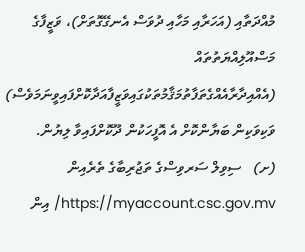މުއްދަތާއި (އަހަރާއި މަހާއި ދުވަސް އެނގޭގޮތަށް)، ވަޒީފާގެ މަސްއޫލިއްޔަތުތައް (އެއްއިދާރާއެއްގެތަފާތުމަޤާމުތަކުގައިވަޒީފާއަދާކޮށްފައިވީނަމަވެސް) ވަކިވަކިން ބަޔާންކޮށް އެ އޮފީހަކުން ދޫކޮށްފައިވާ ލިޔުން.
(ށ)   ސިވިލް ސަރވިސްގެ ތަޖުރިބާގެ ތެރެއިން https://myaccount.csc.gov.mv/ އިން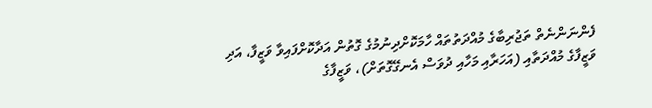ފެންނަންނެތް ތަޖުރިބާގެ މުއްދަތުތައް ހާމަކޮށްދިނުމުގެ ގޮތުން އަދާކޮށްފައިވާ ވަޒީފާ، އަދި ވަޒީފާގެ މުއްދަތާއި (އަހަރާއި މަހާއި ދުވަސް އެނގޭގޮތަށް)، ވަޒީފާގެ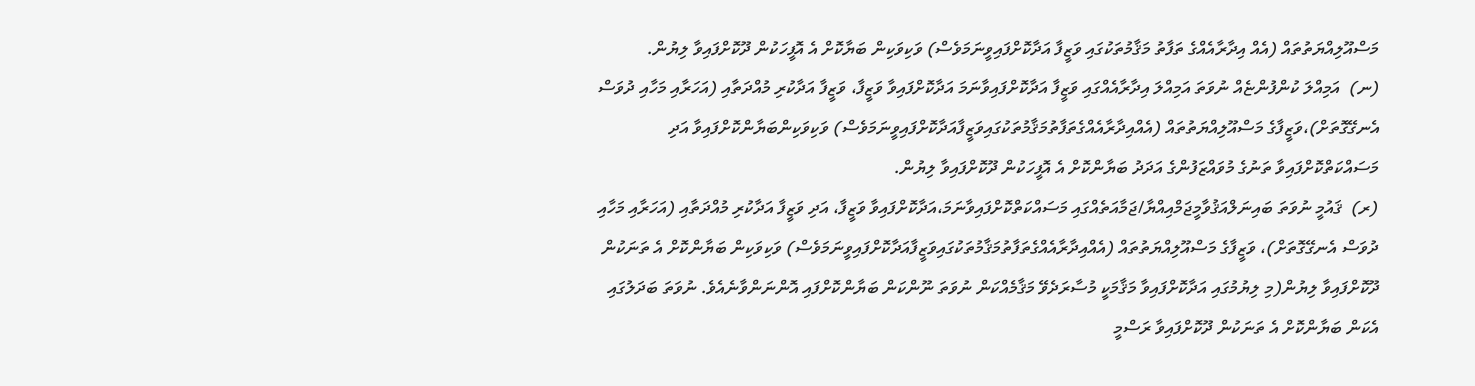މަސްއޫލިއްޔަތުތައް (އެއް އިދާރާއެއްގެ ތަފާތު މަޤާމުތަކުގައި ވަޒީފާ އަދާކޮށްފައިވީނަމަވެސް) ވަކިވަކިން ބަޔާކޮށް އެ އޮފީހަކުން ދޫކޮށްފައިވާ ލިޔުން.
(ނ)  އަމިއްލަ ކުންފުންޏެއް ނުވަތަ އަމިއްލަ އިދާރާއެއްގައި ވަޒީފާ އަދާކޮށްފައިވާނަމަ އަދާކޮށްފައިވާ ވަޒީފާ، ވަޒީފާ އަދާކުރި މުއްދަތާއި (އަހަރާއި މަހާއި ދުވަސް އެނގޭގޮތަށް)،ވަޒީފާގެ މަސްއޫލިއްޔަތުތައް (އެއްއިދާރާއެއްގެތަފާތުމަޤާމުތަކުގައިވަޒީފާއަދާކޮށްފައިވީނަމަވެސް) ވަކިވަކިންބަޔާންކޮށްފައިވާ އަދި މަސައްކަތްކޮށްފައިވާ ތަނުގެ މުވައްޒަފުންގެ އަދަދު ބަޔާންކޮށް އެ އޮފީހަކުން ދޫކޮށްފައިވާ ލިޔުން.
(ރ)  ޤައުމީ ނުވަތަ ބައިނަލްއަޤުވާމީޖަމްއިއްޔާ/ޖަމާއަތެއްގައި މަސައްކަތްކޮށްފައިވާނަމަ،އަދާކޮށްފައިވާ ވަޒީފާ، އަދި ވަޒީފާ އަދާކުރި މުއްދަތާއި (އަހަރާއި މަހާއި ދުވަސް އެނގޭގޮތަށް)، ވަޒީފާގެ މަސްއޫލިއްޔަތުތައް (އެއްއިދާރާއެއްގެތަފާތުމަޤާމުތަކުގައިވަޒީފާއަދާކޮށްފައިވީނަމަވެސް) ވަކިވަކިން ބަޔާންކޮށް އެ ތަނަކުން ދޫކޮށްފައިވާ ލިޔުން(މި ލިޔުމުގައި އަދާކޮށްފައިވާ މަޤާމަކީ މުސާރަދެވޭ މަޤާމެއްކަން ނުވަތަ ނޫންކަން ބަޔާންކޮށްފައި އޮންނަންވާނެއެވެ. ނުވަތަ ބަދަލުގައި އެކަން ބަޔާންކޮށް އެ ތަނަކުން ދޫކޮށްފައިވާ ރަސްމީ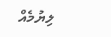ލިޔުމެއް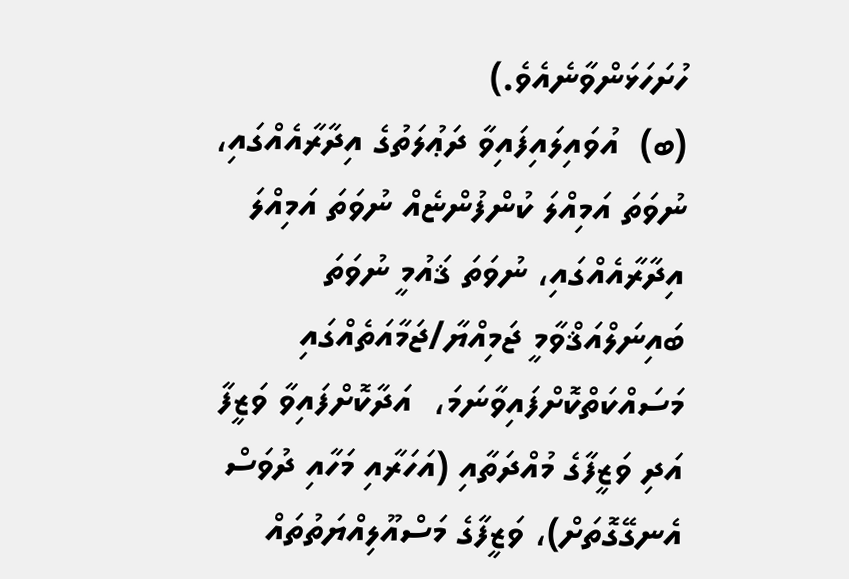ހުށަހަޅަންވާނެއެވެ.)
(ބ)  އުވައިލައިފައިވާ ދަޢުލަތުގެ އިދާރާއެއްގައި، ނުވަތަ އަމިއްލަ ކުންފުންޏެއް ނުވަތަ އަމިއްލަ އިދާރާއެއްގައި، ނުވަތަ ޤައުމީ ނުވަތަ ބައިނަލްއަޤްވާމީ ޖަމިއްޔާ/ޖަމާއަތެއްގައި މަސައްކަތްކޮށްފައިވާނަމަ،  އަދާކޮށްފައިވާ ވަޒީފާ އަދި ވަޒީފާގެ މުއްދަތާއި (އަހަރާއި މަހާއި ދުވަސް އެނގޭގޮތަށް)، ވަޒީފާގެ މަސްއޫލިއްޔަތުތައް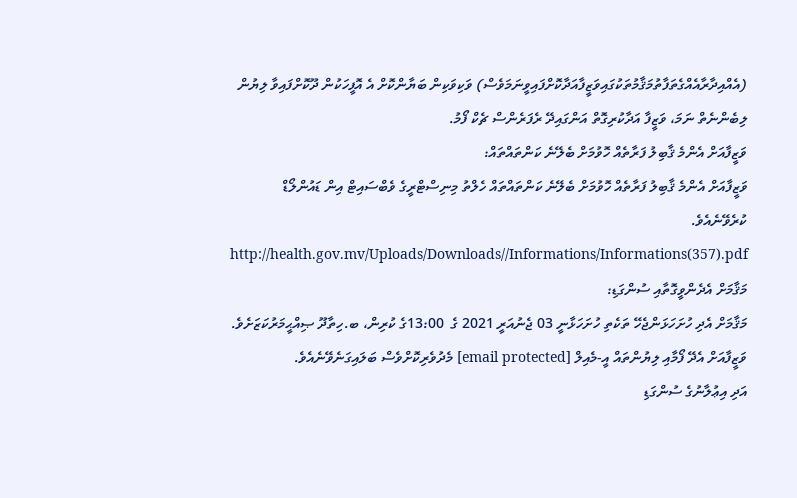(އެއްއިދާރާއެއްގެތަފާތުމަޤާމުތަކުގައިވަޒީފާއަދާކޮށްފައިވީނަމަވެސް) ވަކިވަކިން ބަޔާންކޮށް އެ އޮފީހަކުން ދޫކޮށްފައިވާ ލިޔުން ލިބެންނެތް ނަމަ، ވަޒީފާ އަދާކުރިގޮތް އަންގައިދޭ ރެފަރެންސް ޗެކް ފޯމު.
ވަޒީފާއަށް އެންމެ ޤާބިލު ފަރާތެއް ހޮވުމަށް ބެލޭނެ ކަންތައްތައް:
ވަޒީފާއަށް އެންމެ ޤާބިލު ފަރާތެއް ހޮވުމަށް ބެލޭނެ ކަންތައްތައް ހެލްތު މިނިސްޓްރީގެ ވެބްސައިޓް އިން ޑައުންލޯޑް ކުރެވޭނެއެވެ.   http://health.gov.mv/Uploads/Downloads//Informations/Informations(357).pdf
މަޤާމަށް އެދެންވީގޮތާއި ސުންގަޑި:
މަޤާމަށް އެދި ހުށަހަޅަންޖެހޭ ތަކެތި ހުށަހަޅާނީ 03 ޖެނުއަރީ 2021 ގެ  13:00ގެ ކުރިން، ބ.ހިތާދޫ ޞިއްޙީމަރުކަޒަށެވެ. ވަޒީފާއަށް އެދޭ ފޯމާއި ލިޔުންތައް އީ-މެއިލް [email protected] މެދުވެރިކޮށްވެސް ބަލައިގަނެވޭނެއެވެ.
އަދި އިޢުލާނުގެ ސުންގަޑި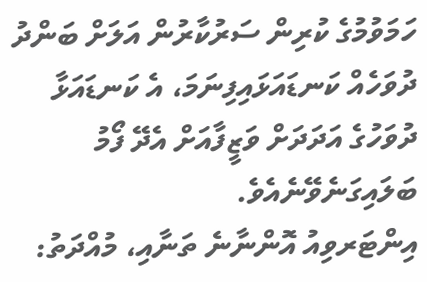ހަމަވުމުގެ ކުރިން ސަރުކާރުން އަލަށް ބަންދު ދުވަހެއް ކަނޑައަޅައިފިނަމަ، އެ ކަނޑައަޅާ ދުވަހުގެ އަދަދަށް ވަޒީފާއަށް އެދޭ ފޯމު ބަލައިގަނެވޭނެއެވެ.
އިންޓަރވިއު އޮންނާނެ ތަނާއި، މުއްދަތު: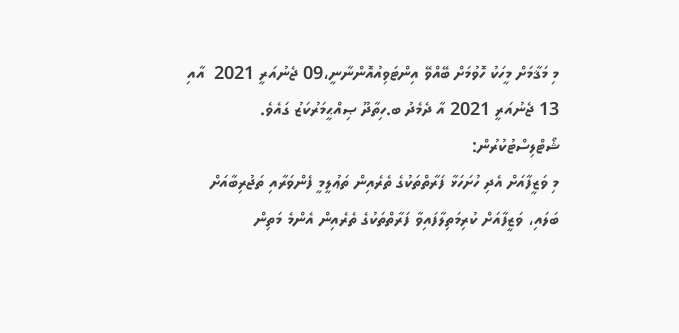މި މަޤާމަށް މީހަކު ހޮވުމަށް ބޭއްވޭ އިންޓަވިއުއޮންނާނީ،09 ޖެނުއަރީ 2021  އާއި 13 ޖެނުއަރީ 2021 އާ ދެމެދު ބ.ހިތާދޫ ޞިއްޙީމަރުކަޒު ގައެވެ.
ޝޯޓްލިސްޓުކުރުން:
މި ވަޒީފާއަށް އެދި ހުށަހަޅާ ފަރާތްތަކުގެ ތެރެއިން ތަޢުލީމީ ފެންވަރާއި ތަޖުރިބާއަށް ބަލައި، ވަޒީފާއަށް ކުރިމަތިލާފައިވާ ފަރާތްތަކުގެ ތެރެއިން އެންމެ މަތިން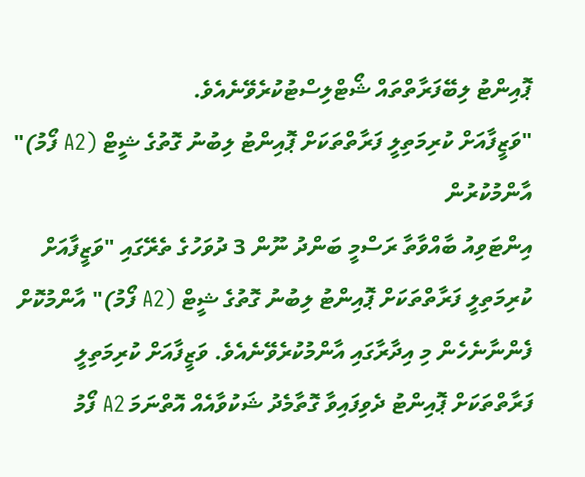ޕޮއިންޓު ލިބޭފަރާތްތައް ޝޯޓްލިސްޓުކުރެވޭނެއެވެ.
"ވަޒީފާއަށް ކުރިމަތިލީ ފަރާތްތަކަށް ޕޮއިންޓު ލިބުނު ގޮތުގެ ޝީޓް (A2 ފޯމު)" އާންމުކުރުން
އިންޓަވިއު ބާއްވާތާ ރަސްމީ ބަންދު ނޫން 3 ދުވަހުގެ ތެރޭގައި "ވަޒީފާއަށް ކުރިމަތިލީ ފަރާތްތަކަށް ޕޮއިންޓު ލިބުނު ގޮތުގެ ޝީޓް (A2 ފޯމު)" އާންމުކޮށް ފެންނާނެހެން މި އިދާރާގައި އާންމުކުރެވޭނެއެވެ. ވަޒީފާއަށް ކުރިމަތިލީ ފަރާތްތަކަށް ޕޮއިންޓު ދެވިފައިވާ ގޮތާމެދު ޝަކުވާއެއް އޮތްނަމަ A2 ފޯމު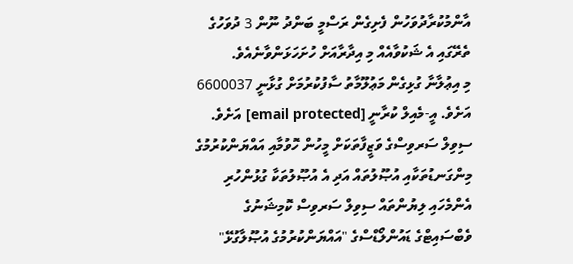އާންމުކުރާދުވަހުން ފެށިގެން ރަސްމީ ބަންދު ނޫން 3 ދުވަހުގެ ތެރޭގައި އެ ޝަކުވާއެއް މި އިދާރާއަށް ހުށަހަޅަންވާނެއެވެ.
މި އިޢުލާނާ ގުޅިގެން މަޢުލޫމާތު ސާފުކުރުމަށް ގުޅާނީ 6600037 އަށެވެ. އީ-މެއިލް ކުރާނީ [email protected] އަށެވެ. ސިވިލް ސަރވިސްގެ ވަޒީފާތަކަށް މީހުން ހޮވުމާއި އައްޔަންކުރުމުގެ މިންގަނޑުތަކާއި އުޞޫލުތައް އަދި އެ އުޞޫލުތަކާ ގުޅުންހުރި އެންމެހައި ލިޔުންތައް ސިވިލް ސަރވިސް ކޮމިޝަނުގެ ވެބްސައިޓްގެ ޑައުންލޯޑްސްގެ "އައްޔަންކުރުމުގެ އުޞޫލާގުޅޭ"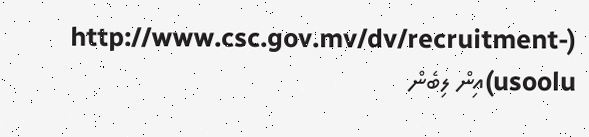(http://www.csc.gov.mv/dv/recruitment-usoolu)އިން ލިބެން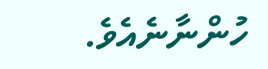ހުންނާނެއެވެ.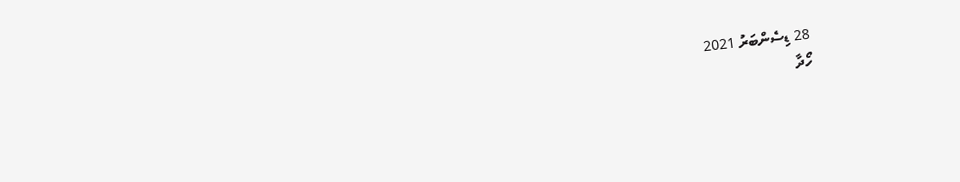28 ޑިސެންބަރު 2021
ހޯދާ